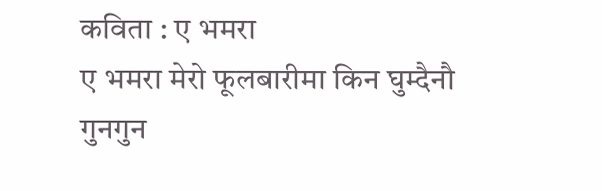कविता : ए भमरा
ए भमरा मेरो फूलबारीमा किन घुम्दैनौ
गुनगुन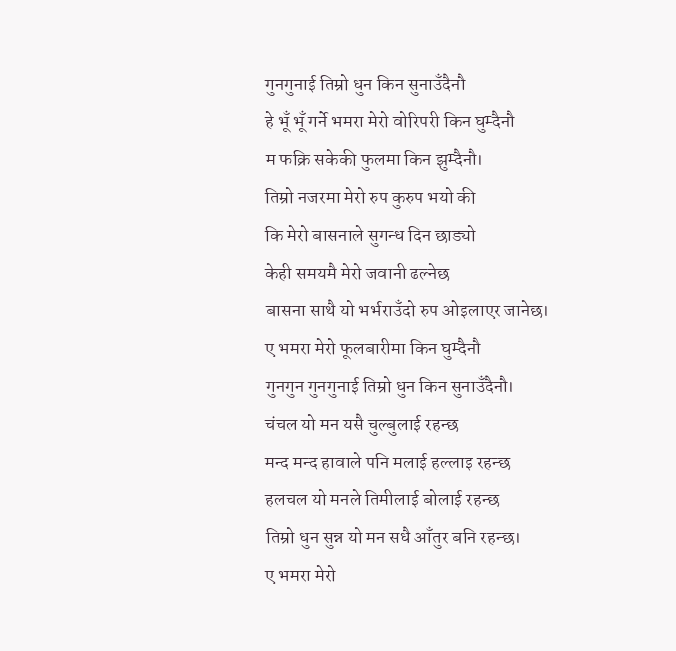गुनगुनाई तिम्रो धुन किन सुनाउँदैनौ
हे भूँ भूँ गर्ने भमरा मेरो वोरिपरी किन घुम्दैनौ
म फक्रि सकेकी फुलमा किन झुम्दैनौ।
तिम्रो नजरमा मेरो रुप कुरुप भयो की
कि मेरो बासनाले सुगन्ध दिन छाड्यो
केही समयमै मेरो जवानी ढल्नेछ
बासना साथै यो भर्भराउँदो रुप ओइलाएर जानेछ।
ए भमरा मेरो फूलबारीमा किन घुम्दैनौ
गुनगुन गुनगुनाई तिम्रो धुन किन सुनाउँदैनौ।
चंचल यो मन यसै चुल्बुलाई रहन्छ
मन्द मन्द हावाले पनि मलाई हल्लाइ रहन्छ
हलचल यो मनले तिमीलाई बोलाई रहन्छ
तिम्रो धुन सुन्न यो मन सधै आँतुर बनि रहन्छ।
ए भमरा मेरो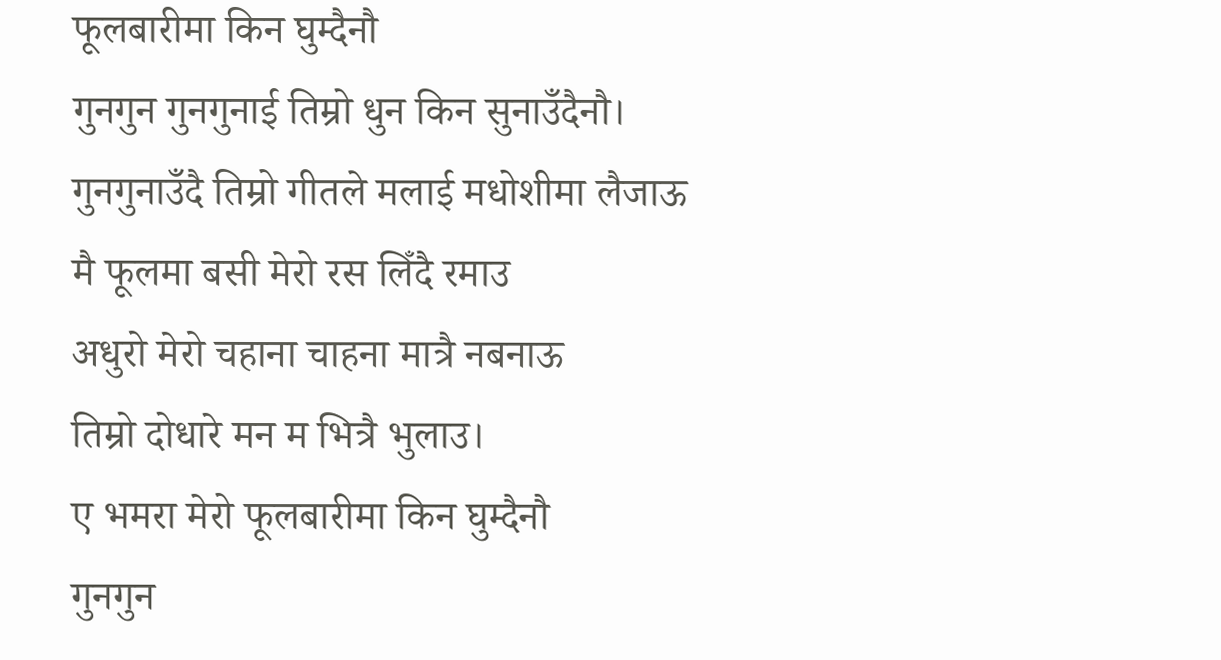फूलबारीमा किन घुम्दैनौ
गुनगुन गुनगुनाई तिम्रो धुन किन सुनाउँदैनौ।
गुनगुनाउँदै तिम्रो गीतले मलाई मधोशीमा लैजाऊ
मै फूलमा बसी मेरो रस लिँदै रमाउ
अधुरो मेरो चहाना चाहना मात्रै नबनाऊ
तिम्रो दोधारे मन म भित्रै भुलाउ।
ए भमरा मेरो फूलबारीमा किन घुम्दैनौ
गुनगुन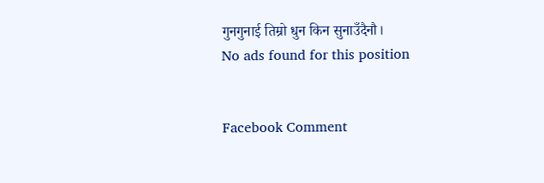गुनगुनाई तिम्रो धुन किन सुनाउँदैनौ।
No ads found for this position


Facebook Comment